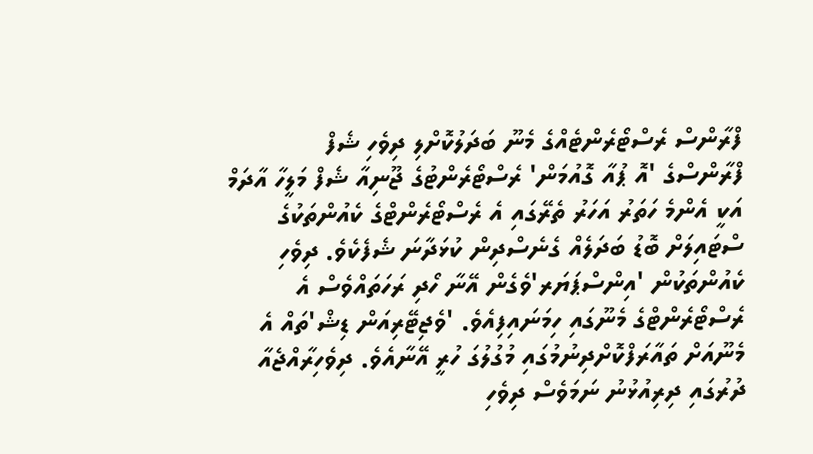ފްރާންސް ރެސްޓޯރެންޓެއްގެ މެނޫ ބަދަލުކޮށްލި ދިވެހި ޝެފް
ފްރާންސްގެ 'އޮ ޕުއާ ގޮއުމަން' ރެސްޓޯރެންޓުގެ ޖޫނިއާ ޝެފް މަލީހާ އާދަމް އަކީ އެންމެ ހަތަރު އަހަރު ތެރޭގައި އެ ރެސްޓޯރެންޓްގެ ކެއުންތަކުގެ ސްޓައިލަށް ބޮޑު ބަދަލެއް ގެނެސްދިން ކުޅަދާނަ ޝެފެކެވެ. ދިވެހި ކެއުންތަކުން 'އިންސްޕަޔަރ'ވެގެން އޭނާ ހޯދި ރަހަތައްވެސް އެ ރެސްޓޯރެންޓްގެ މެނޫގައި ހިމަނައިފިއެވެ. 'ވެޖިޓޭރިއަން ޑިޝް'ތައް އެ މެނޫއަށް ތައާރަފްކޮށްދިނުމުގައި މުގުލުގަ ހުރީ އޭނާއެވެ. ދިވެހިރާއްޖެއާ ދުރުގައި ދިރިއުޅުނު ނަމަވެސް ދިވެހި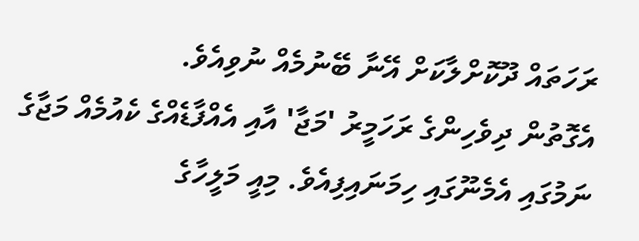ރަހަތައް ދޫކޮށްލާކަށް އޭނާ ބޭނުމެއް ނުވިއެވެ.
އެގޮތުން ދިވެހިންގެ ރަހަމީރު 'މަޖާ' އާއި އެއްފާޑެއްގެ ކެއުމެއް މަޖާގެ ނަމުގައި އެމެނޫގައި ހިމަނައިފިއެވެ. މިއީ މަލީހާގެ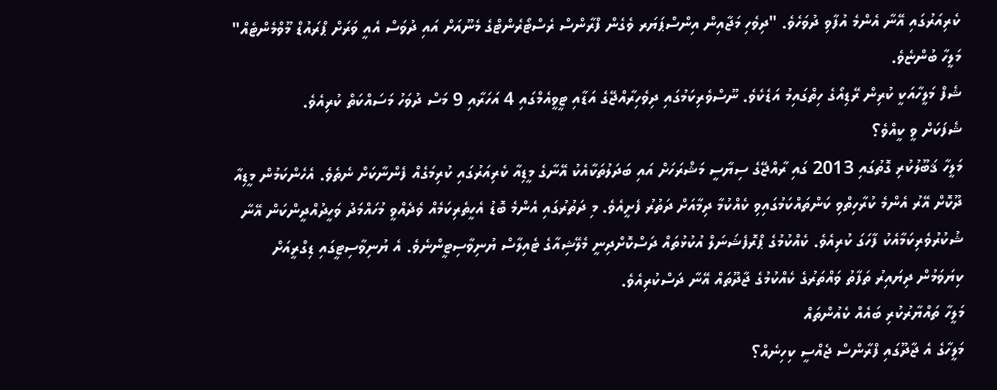ކެރިއަރުގައި އޭނާ އެންމެ އުފާވި ދުވަހެވެ. "ދިވެހި މަޖާއިން އިންސްޕަޔަރ ވެގެން ފްރާންސް ރެސްޓޯރެންޓްގެ މެނޫއަށް އައި ދުވަސް އެއީ ވަރަށް ޕްރައުޑް މޫވްމެންޓެއް" މަލީހާ ބުންޏެވެ.
ޝެފް މަލީހާއަކީ ކުރިން ރޭޑިއޯގެ ހިތްގައިމު އަޑެކެވެ. ނޫސްވެރިކަމުގައި ދިވެހިރާއްޖޭގެ އަޑާއި ޓީވީއެމްގައި 4 އަހަރާއި 9 މަސް ދުވަހު މަސައްކަތް ކުރިއެވެ.
ޝެފަކަށް ވީ ކީއްވެ؟
މަލީހާ ޤަބޫލުކުރި ގޮތުގައި 2013 ގައި ރާއްޖޭގެ ސިޔާސީ މަޝްރަހަށް އައި ބަދަލުތަކާއެކު އޭނާގެ މީޑިއާ ކެރިއަރުގައި ކުރިމަގެއް ފެންނާކަށް ނެތެވެ. އެހެންކަމުން މީޑިއާ ދޫކޮށް އޭރު އެންމެ ކުރާހިތްވި ކަންތައްކަމުގައިވި ކެއްކުމާ ދިމާއަށް ދަތުރު ފެށީއެވެ. މި ދަތުރުގައި އެންމެ ބޮޑު އެހީތެރިކަމެއް ވެދެއްވީ މުހައްމަދު ވަހީދުއްދީންކަން އޭނާ ޝުކުރުވެރިކަމާއެކު ފާހަގަ ކުރިއެވެ. ކެއްކުމުގެ ޕްރޮފެޝަނަލް އުކުޅުތައް ދަސްކޮށްދިނީ މެލޭޝިއާގެ ޓެއިލާސް ޔުނިވާސިޓީންނެވެ. އެ ޔުނިވާސިޓީގައި ޑިގްރީއަށް ކިޔަވަމުން ދިޔައިރު ތަފާތު ވައްތަރުގެ ކެއްކުމުގެ ޖާދޫތައް އޭނާ ދަސްކުރިއެވެ.
މަލީހާ ތައްޔާރުކުރި ބައެއް ކެއުންތައް
މަލީހާގެ އެ ޖާދޫގައި ފްރާންސް ޖެއްސީ ކިހިނެއް؟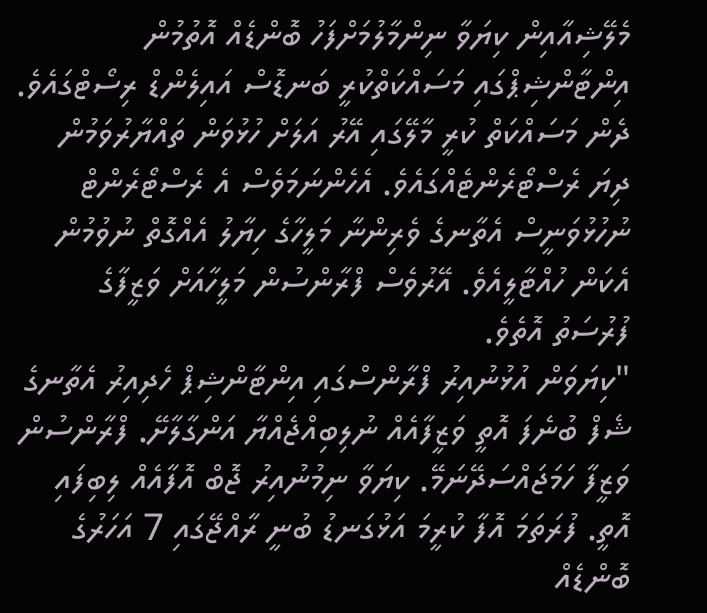މެލޭޝިއާއިން ކިޔަވާ ނިންމާލުމަށްފަހު ބޮންޑެއް އޮތުމުން އިންޓާންޝިޕްގައި މަސައްކަތްކުރީ ބަނޑޮސް އައިލެންޑް ރިސޯޓްގައެވެ. ދެން މަސައްކަތް ކުރީ މާލޭގައި އޭރު އަލަށް ހުޅުވަން ތައްޔާރުވަމުން ދިޔަ ރެސްޓޯރެންޓެއްގައެވެ. އެހެންނަމަވެސް އެ ރެސްޓޯރެންޓް ނުހުޅުވަނީސް އެތާނގެ ވެރިންނާ މަލީހާގެ ހިޔާލު އެއްގޮތް ނުވުމުން އެކަން ހުއްޓާލީއެވެ. އޭރުވެސް ފްރާންސުން މަލީހާއަށް ވަޒީފާގެ ފުރުސަތު އޮތެވެ.
"ކިޔަވަން އުޅުނުއިރު ފްރާންސްގައި އިންޓާންޝިޕް ހެދިއިރު އެތާނގެ ޝެފް ބުނެފަ އޮތީ ވަޒީފާއެއް ނުލިބިއްޖެއްޔާ އަންގާލާށޭ. ފްރާންސުން ވަޒީފާ ހަމަޖައްސަދޭނަމޭ. ކިޔަވާ ނިމުނުއިރު ޖޮބް އޮފާއެއް ލިބިފައި އޮތީ. ފުރަތަމަ އޮފާ ކުރީމަ އަޅުގަނޑު ބުނީ ރާއްޖޭގައި 7 އަހަރުގެ ބޮންޑެއް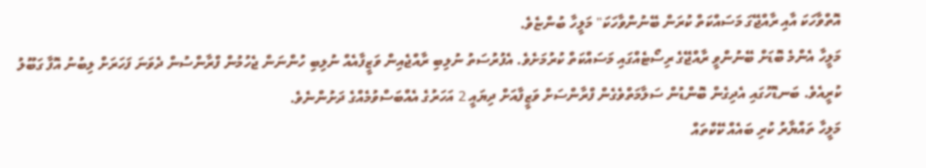އޮތްވާހަކަ އާއި ރާއްޖޭގަ މަސައްކަތް ކުރަން ބޭނުންވާހަކަ" މަލީހާ ބުންޏެވެ.
މަލީހާ އެންމެ ބޮޑަށް ބޭނުންވީ ރާއްޖޭގެ ރިސޯޓެއްގައި މަސައްކަތް ކުރުމަށެވެ. އެފުރުސަތު ނުލިބި ރާއްޖެއިން ވަޒީފާއެއް ނުލިބި ހުންނަން ޖެހުމުން ފްރާންސުން ދެވަނަ ފަހަރަށް ލިބުނު އޮފާ ގަބޫލު ކުރީއެވެ. ބަނޑޮހުގައި އެދިގެން ބޮންޑުން ސަލާމަތްވެގެން ފްރާންސަށް ވަޒީފާއަށް ދިޔައީ 2 އަހަރުގެ އެއްބަސްވުމެއްގެ ދަށުންނެވެ.
މަލީހާ ތައްޔާރު ކުރި ބައެއް ކޭކްތައް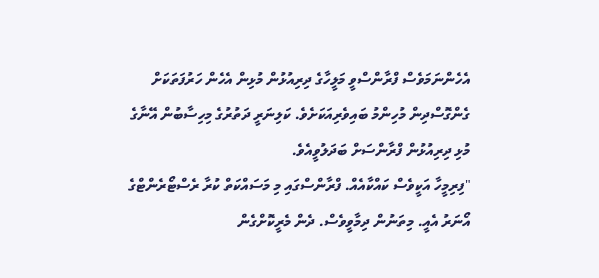އެހެންނަމަވެސް ފްރާންސްވީ މަލީހާގެ ދިރިއުޅުން މުޅިން އެހެން ހަރުފަތަކަށް ގެންގޮސްދިން މުހިންމު ބައިވެރިއަކަށެވެ. ކަލިނަރީ ދަތުރުގެ މިހިސާބުން އޭނާގެ މުޅި ދިރިއުޅުން ފްރާންސަށް ބަދަލުވީއެވެ.
"ފިރިމީހާ އަކީވެސް ކައްކާއެއް. ފްރާންސްގައި މި މަސައްކަތް ކުރާ ރެސްޓޯރެންޓްގެ އޯނަރު އެއީ. މިތަނުން ދިމާވީވެސް. ދެން މެރީކޮށްގެން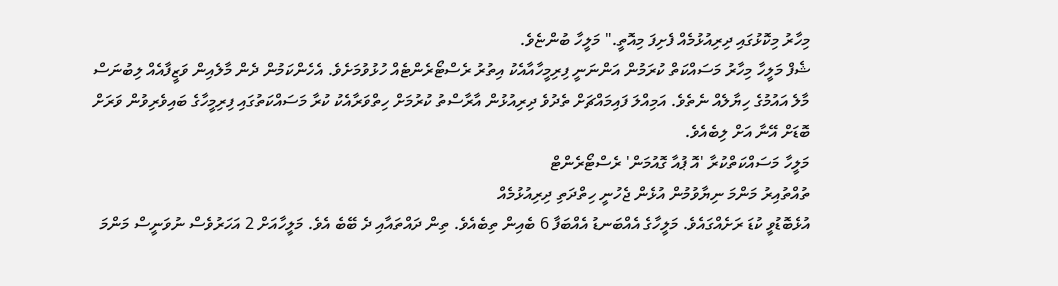މިހާރު މިކޮޅުގައި ދިރިއުޅުމެއް ފެށިފަ މިއޮތީ." މަލީހާ ބުންޏެވެ.
ޝެފް މަލީހާ މިހާރު މަސައްކަތް ކުރަމުން އަންނަނީ ފިރިމީހާއާއެކު އިތުރު ރެސްޓޯރެންޓެއް ހުޅުވުމަށެވެ. އެހެންކަމުން ދެން މާލެއިން ވަޒީފާއެއް ލިބުނަސް މާލެ އައުމުގެ ހިޔާލެއް ނެތެވެ. އަމިއްލަ ފައިމައްޗަށް ތެދުވެ ދިރިއުޅުން އާރާސްތު ކުރުމަށް ހިތްވަރާއެކު ކުރާ މަސައްކަތުގައި ފިރިމީހާގެ ބައިވެރިވުން ވަރަށް ބޮޑަށް އޭނާ އަށް ލިބެއެވެ.
މަލީހާ މަސައްކަތްކުރާ 'އޮ ޕުއާ ގޮއުމަން' ރެސްޓޯރެންޓް
ތުއްތުއިރު މަންމަ ނިޔާވުމުން އުޅެން ޖެހުނީ ހިތްދަތި ދިރިއުޅުމެއް
އުޅެބޮޑުވީ ކުޑަ ރަށެއްގައެވެ. މަލީހާގެ އެއްބަނޑު އެއްބަފާ 6 ބެއިން ތިބެއެވެ. ތިން ދައްތައާއި ދެ ބޭބެ އެވެ. މަލީހާއަށް 2 އަހަރުވެސް ނުވަނީސް މަންމަ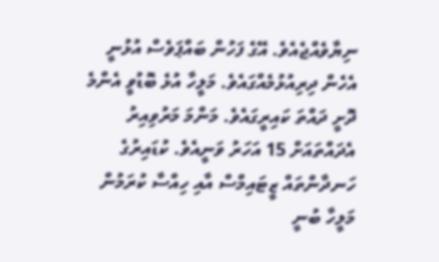ނިޔާވެއްޖެއެވެ. އޭގެ ފަހުން ބައްޕަވެސް އުޅުނީ އެހެން ދިރިއުޅުމެއްގައެވެ. މަލީހާ އުޅެ ބޮޑުވީ އެންމެ ދޮށީ ދައްތަ ކައިރީގައެވެ. މަންމަ މަރުވިއިރު އެދައްތައަށް 15 އަހަރު ވަނީއެވެ. ކުޑައިރުގެ ހަނދާންތައް ޒީޓައިމްސް އާއި ހިއްސާ ކުރަމުން މަލީހާ ބުނީ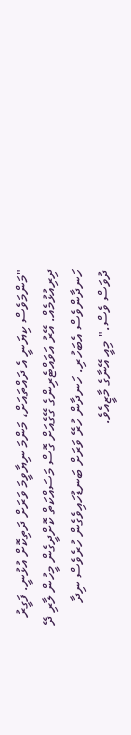"މަންމަވެސް ކިޔަނީ އެ ދައްތައަށް، މަންމަ ނިޔާވީމަ ވަރަށް ދަތިކޮށް އުޅުނީ. ފަގީރު ދިރިއުޅުމެއް. އޭރު އަވައްޓެރިންގެ ގޭގެއަށް ގޮސް މަސައްކަތް ކޮށްދީގެން މީހުން ލާރި ދޭ ހަނދާންވެސް އެބަހުރި. ހަނދާން ހުރޭ ވަރަށް ބަނޑުހައިވެގެން ހުރެވެސް ނިދާ ދުވަސް ވެސް." މިއީ އޭނާގެ މާޒީއެވެ.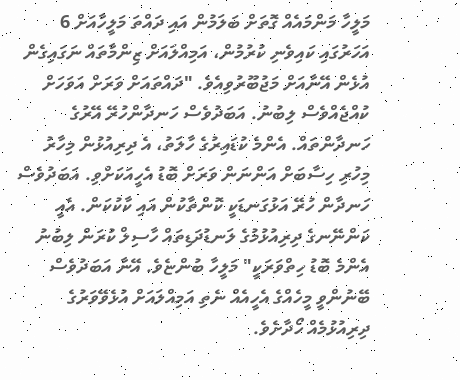މަލީހާ މަންމައެއް ގޮތަށް ބަލަމުން އައި ދައްތަ މަލީހާއަށް 6 އަހަރުގައި ކައިވެނި ކުރުމުން، އަމިއްލައަށް ޒިންމާތައް ނަގައިގެން އުޅެން އޭނާއަށް މަޖުބޫރުވިއެވެ. "ދައްތައަށް ވަރަށް އަވަހަށް ކުއްޖެއްވެސް ލިބުނު. އަބަދުވެސް ހަނދާންހުރޭ އޭރުގެ ހަނދާންތައް. އެންމެ ކުޑައިރުގެ ހާލަތު، އެ ދިރިއުޅުން މިހާރު މިހުރި ހިސާބަށް އަންނަން ވަރަށް ބޮޑު އެހީއަކަށްވި. އަބަދުވެސް ހަނދާން ހުރޭ އަޅުގަނޑަކީ ކޮންތާކުން އައި ކާކުކަން. އެއީ ކަންނޭނގެ ދިރިއުޅުމުގެ ލަނޑުދަޑިތައް ހާސިލް ކުރަން ލިބުނު އެންމެ ބޮޑު ހިތްވަރަކީ" މަލީހާ ބުންޏެވެ. އޭނާ އަބަދުވެސް ބޭނުންވީ މީހެއްގެ އެހީއެއް ނެތި އަމިއްލައަށް އުޅެވޭވަރުގެ ދިރިއުޅުމެއް ހޯދާށެވެ.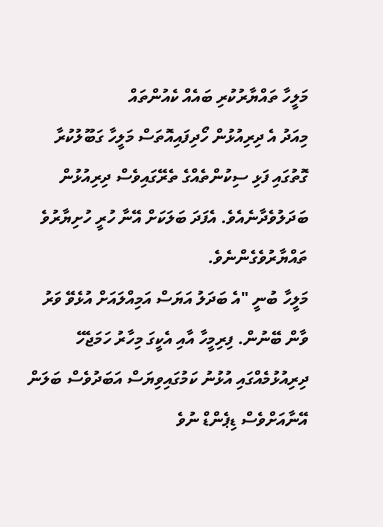މަލީހާ ތައްޔާރުކުރި ބައެއް ކެއުންތައް
މިއަދު އެ ދިރިއުޅުން ހޯދިފައިއޮތަސް މަލީހާ ގަބޫލުކުރާ ގޮތުގައި ފަޅި ސިކުންތެއްގެ ތެރޭގައިވެސް ދިރިއުޅުން ބަދަލުވެދާނެއެވެ. އެފަދަ ބަލަކަށް އޭނާ ހުރީ ހުށިޔާރުވެ ތައްޔާރުވެގެންނެވެ.
މަލީހާ ބުނީ "އެ ބަދަލު އަޔަސް އަމިއްލައަށް އުޅެވޭ ވަރު ވާން ބޭނުން. ފިރިމީހާ އާއި އެކީގަ މިހާރު ހަމަޖެހޭ ދިރިއުޅުމެއްގައި އުޅުނު ކަމުގައިވިޔަސް އަބަދުވެސް ބަލަން އޭނާއަށްވެސް ޑިޕެންޑް ނުވެ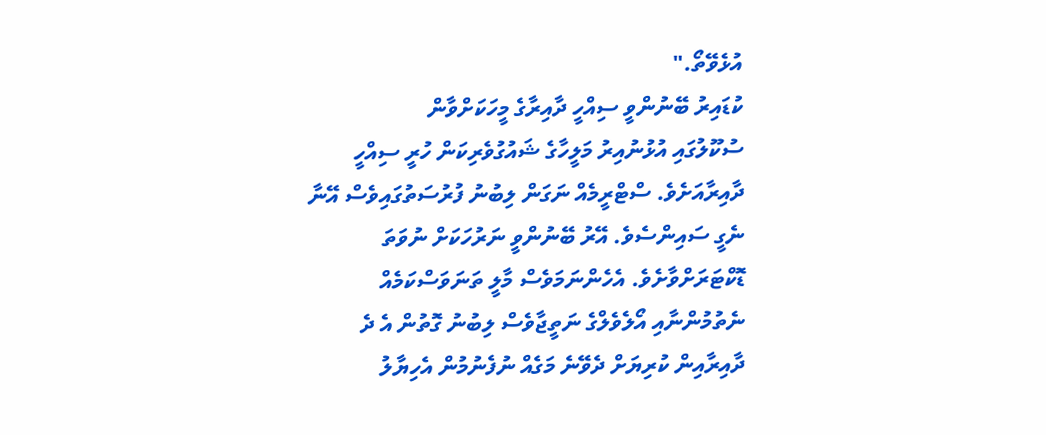އުޅެވޭތޯ."
ކުޑައިރު ބޭނުންވީ ސިއްހީ ދާއިރާގެ މީހަކަށްވާން
ސުކޫލުގައި އުޅުނުއިރު މަލީހާގެ ޝައުގުވެރިކަން ހުރީ ސިއްހީ ދާއިރާއަށެވެ. ސްޓްރީމެއް ނަގަން ލިބުނު ފުރުސަތުގައިވެސް އޭނާ ނެގީ ސައިންސެވެ. އޭރު ބޭނުންވީ ނަރުހަކަށް ނުވަތަ ޑޮކްޓަރަށްވާށެވެ. އެހެންނަމަވެސް މާލީ ތަނަވަސްކަމެއް ނެތުމުންނާއި އޯލެވެލްގެ ނަތީޖާވެސް ލިބުނު ގޮތުން އެ ދެ ދާއިރާއިން ކުރިޔަށް ދެވޭނެ މަގެއް ނުފެނުމުން އެހިޔާލު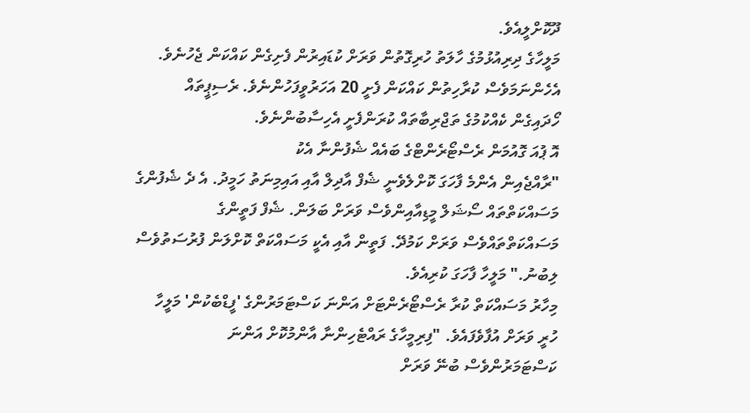ދޫކޮށްލީއެވެ.
މަލީހާގެ ދިރިއުޅުމުގެ ހާލަތު ހުރިގޮތުން ވަރަށް ކުޑައިރުން ފެށިގެން ކައްކަން ޖެހުނެވެ. އެހެންނަމަވެސް ކުރާހިތުން ކައްކަން ފެށީ 20 އަހަރުވީފަހުންނެވެ. ރެސިޕީތައް ހޯދައިގެން ކެއްކުމުގެ ތަޖްރިބާތައް ކުރަންފެށީ އެހިސާބުންނެވެ.
އޮ ޕުއަ ގޮއުމަން ރެސްޓޯރެންޓްގެ ބައެއް ޝެފުންނާ އެކު
"ރާއްޖެއިން އެންމެ ފާހަގަ ކޮށްލެވެނީ ޝެފް އާދިލް އާއި އައިމިނަތު ހަމީދު. އެ ދެ ޝެފުންގެ މަސައްކަތްތައް ސޯޝަލް މީޑިއާއިންވެސް ވަރަށް ބަލަން. ޝެފް ފަތީންގެ މަސައްކަތްތައްވެސް ވަރަށް ކަމުދޭ. ފަތީން އާއި އެކީ މަސައްކަތް ކޮށްލަން ފުރުސަތުވެސް ލިބުނު." މަލީހާ ފާހަގަ ކުރިއެވެ.
މިހާރު މަސައްކަތް ކުރާ ރެސްޓޯރެންޓަށް އަންނަ ކަސްޓަމަރުންގެ 'ފީޑްބެކުން' މަލީހާ ހުރީ ވަރަށް އުފާވެފައެވެ. "ފިރިމީހާގެ ރައްޓެހިންނާ އާންމުކޮށް އަންނަ ކަސްޓަމަރުންވެސް ބުނޭ ވަރަށް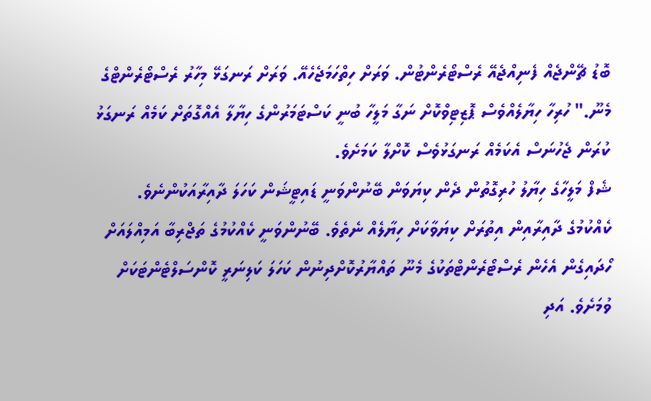ބޮޑު ޗޭންޖެއް ފެނިއްޖެއޭ ރެސްޓޯރެންޓުން. ވަރަށް ހިތްހަމަޖެހެއޭ. ވަރަށް ރަނގަޅޭ މިހާރު ރެސްޓޯރެންޓްގެ މެނޫ." ހުރިހާ ހިޔާލެއްވެސް ޕޮޒިޓިވްކޮށް ނަގާ މަލީހާ ބުނީ ކަސްޓަމަރުންގެ ހިޔާލާ އެއްގޮތަށް ކަމެއް ރަނގަޅު ކުރަން ޖެހުނަސް އެކަމެއް ރަނގަޅުވެސް ކޮށްލާ ކަމަށެވެ.
ޝެފް މަލީހާގެ ހިޔާލު ހުރިގޮތުން ދެން ކިޔަވަން ބޭނުންވަނީ ޑައިޓީޝަން ކަހަލަ ދާއިރާއަކުންނެވެ. ކެއްކުމުގެ ދާއިރާއިން އިތުރަށް ކިޔަވާކަށް ހިޔާލެއް ނެތެވެ. ބޭނުންވަނީ ކެއްކުމުގެ ތަޖްރިބާ އަމިއްލައަށް ހޯދައިގެން އެހެން ރެސްޓޯރެންޓްތަކުގެ މެނޫ ތައްޔާރުކޮށްދިނުން ކަހަލަ ކަލިނަރީ ކޮންސަލްޓެންޓަކަށް ވުމަށެވެ. އަދި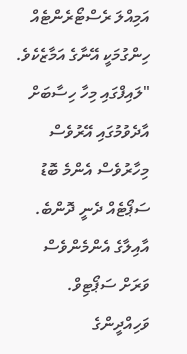އަމިއްލަ ރެސްޓޯރެންޓެއް ހިންގުމަކީ އޭނާގެ އަމާޒެކެވެ.
"ލައިފްގައި މިހާ ހިސާބަށް އާދެވުމުގައި އޭރުވެސް މިހާރުވެސް އެންމެ ބޮޑު ސަޕޯޓެއް ދެނީ ދޮންބެ. އާއިލާގެ އެންމެންވެސް ވަރަށް ސަޕޯޓިވް. ވަހިއްދީންގެ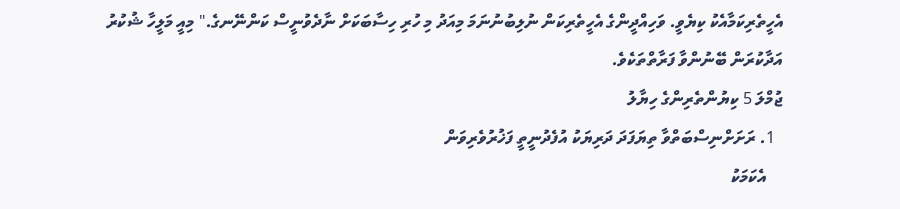އެހީތެރިކަމާއެކު ކިޔެވީ. ވަހިއްދީންގެ އެހީތެރިކަން ނުލިބުނުނަމަ މިއަދު މި ހުރި ހިސާބަކަށް ނާދެވުނީސް ކަންނޭނގެ." މިއީ މަލީހާ ޝުކުރު އަދާކުރަން ބޭނުންވާ ފަރާތްތަކެވެ.
ޖުމްލަ 5 ކިޔުންތެރިންގެ ހިޔާލު
  1. ރަށަށްނިސްބަތްވާ ތިޔަފަދަ ދަރިޔަކު އުފެދުނީތީ ފަޚުރުވެރިވަން
    އެކަމަކު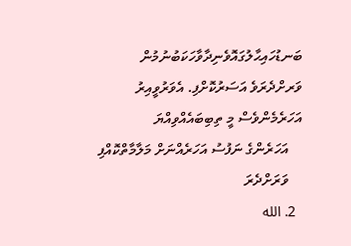ބަނޑުހައިޙާލުގައޮވެނިދާވާހަކަބުނުމުން ވަރށްދެރަވެ އަސަރުކޮށްފި. އެވަރުވީއިރު އަހަރެމެންވެސް މީ ތިބިބައެއްވިއްޔަ
    އަހަރެންގެ ނަފުސު އަހަރެއްނަށް މަލާމާތްކޮއްފި
    ވަރަށްދެރަ
  2. الله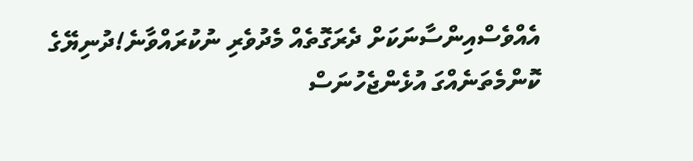އެއްވެސްއިންސާނަކަށް ދެރަގޮތެއް މެދުވެރި ނުކުރައްވާނެ!ދުނިޔޭގެ ކޮންމެތަނެއްގަ އުޅެންޖެހުނަސް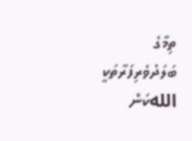ތިމާގެ ބަލަދުވެރިފަރާތަކީ اللهކަން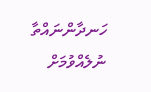ހަނދާންނައްތާ ނުލެއްވުމަށް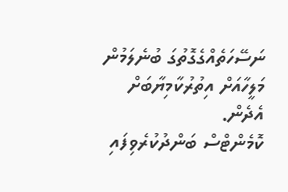ނަސޭހަތެއްގެގޮތުގަ ބުނެލަމުން މަލީހާއަށް އިތުރުކާމިޔާބަށް އެދެން.
ކޮމެންޓްސް ބަންދުކުރެވިފައި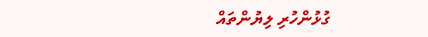ގުޅުންހުރި ލިޔުންތައް